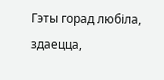Гэты горад любіла, здаецца,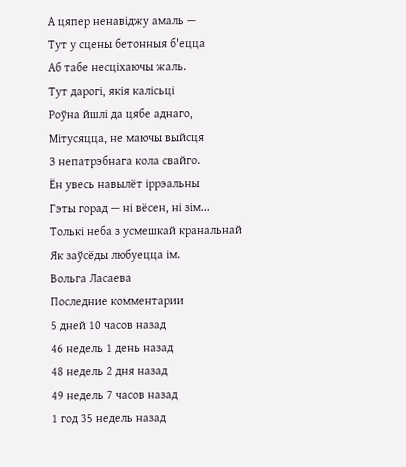А цяпер ненавіджу амаль —
Тут у сцены бетонныя б'ецца
Аб табе несціхаючы жаль.
Тут дарогі, якія калісьці
Роўна йшлі да цябе аднаго,
Мітусяцца, не маючы выйсця
З непатрэбнага кола свайго.
Ён увесь навылёт іррэальны
Гэты горад — ні вёсен, ні зім...
Толькі неба з усмешкай кранальнай
Як заўсёды любуецца ім.
Вольга Ласаева
Последние комментарии
5 дней 10 часов назад
46 недель 1 день назад
48 недель 2 дня назад
49 недель 7 часов назад
1 год 35 недель назад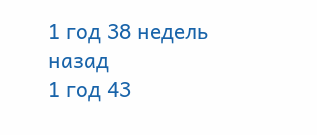1 год 38 недель назад
1 год 43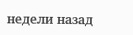недели назад